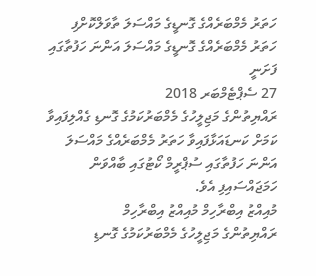ހަތަރު މެމްބަރެއްގެ ގޮނޑީގެ މައްސަލަ ތާވަލްކޮށްފި
ހަތަރު މެމްބަރެއްގެ ގޮނޑީގެ މައްސަލަ އަންނަ ހަފުތާގައި ފަށަނީ
27 ސެޕްޓެމްބަރ 2018
ރައްޔިތުންގެ މަޖިލީހުގެ މެމްބަރުކަމުގެ ގޮނޑި ގެއްލިފައިވާ ކަމަށް ކަނޑައަޅާފައިވާ ހަތަރު މެމްބަރެއްގެ މައްސަލަ އަންނަ ހަފުތާގައި ސުޕްރީމް ކޯޓުގައި ބާއްވަން ހަމަޖައްސައިފި އެވެ.
މުއިއްޒު އިބްރާހިމް މުއިއްޒު އިބްރާހިމް
ރައްޔިތުންގެ މަޖިލީހުގެ މެމްބަރުކަމުގެ ގޮނޑި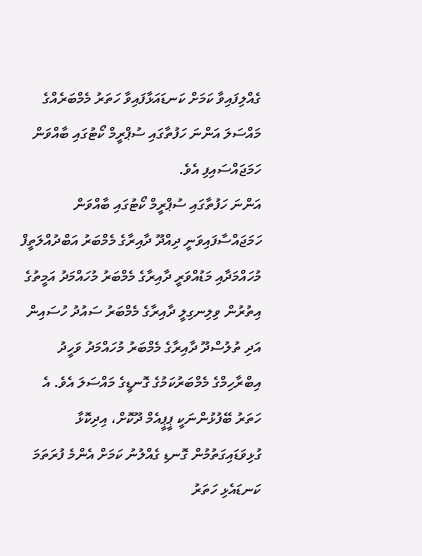ގެއްލިފައިވާ ކަމަށް ކަނޑައަޅާފައިވާ ހަތަރު މެމްބަރެއްގެ މައްސަލަ އަންނަ ހަފުތާގައި ސުޕްރީމް ކޯޓުގައި ބާއްވަން ހަމަޖައްސައިފި އެވެ.
އަންނަ ހަފުތާގައި ސުޕްރީމް ކޯޓުގައި ބާއްވަން ހަމަޖައްސާފައިވަނީ ދިއްދޫ ދާއިރާގެ މެމްބަރު އަބްދުއްލަތީފް މުހައްމަދާއި މަޑުއްވަރީ ދާއިރާގެ މެމްބަރު މުހައްމަދު އަމީތުގެ އިތުރުން ވިލިނގިލީ ދާއިރާގެ މެމްބަރު ސައުދު ހުސައިން އަދި ތުލުސްދޫ ދާއިރާގެ މެމްބަރު މުހައްމަދު ވަހީދު އިބްރާހިމްގެ މެމްބަރުކަމުގެ ގޮނޑީގެ މައްސަލަ އެވެ. އެ ހަތަރު ބޭފުޅުންނަކީ ޕީޕީއެމް ދޫކޮށް، އިދިކޮޅާ ގުޅިވަޑައިގަތުމުން ގޮނޑި ގެއްލުނު ކަމަށް އެންމެ ފުރަތަމަ ކަނޑައެޅި ހަތަރު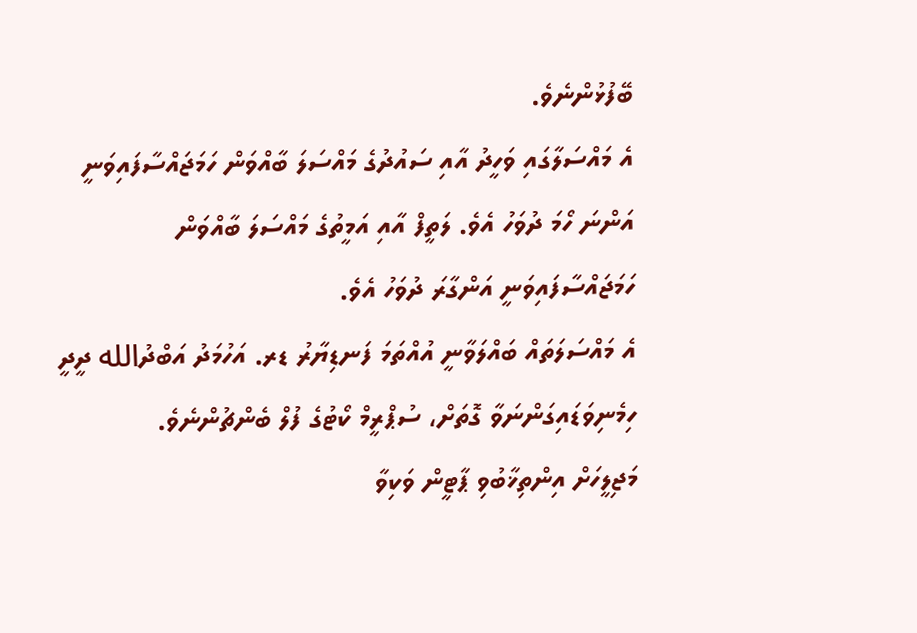ބޭފުޅުންނެވެ.
އެ މައްސަލާގައި ވަހީދު އާއި ސައުދުގެ މައްސަލަ ބާއްވަން ހަމަޖައްސާފައިވަނީ އަންނަ ހޯމަ ދުވަހު އެވެ. ލަތީފް އާއި އަމީތުގެ މައްސަލަ ބާއްވަން ހަމަޖައްސާފައިވަނީ އަންގާރަ ދުވަހު އެވެ.
އެ މައްސަލަތައް ބައްލަވާނީ އުއްތަމަ ފަނޑިޔާރު ޑރ. އަހުމަދު އަބްދުالله ދީދީ ހިމެނިވަޑައިގަންނަވާ ގޮތަށް، ސުޕްރީމް ކޯޓުގެ ފުލް ބެންޗުންނެވެ.
މަޖިލީހަށް އިންތިޚާބުވި ޕާޓީން ވަކިވާ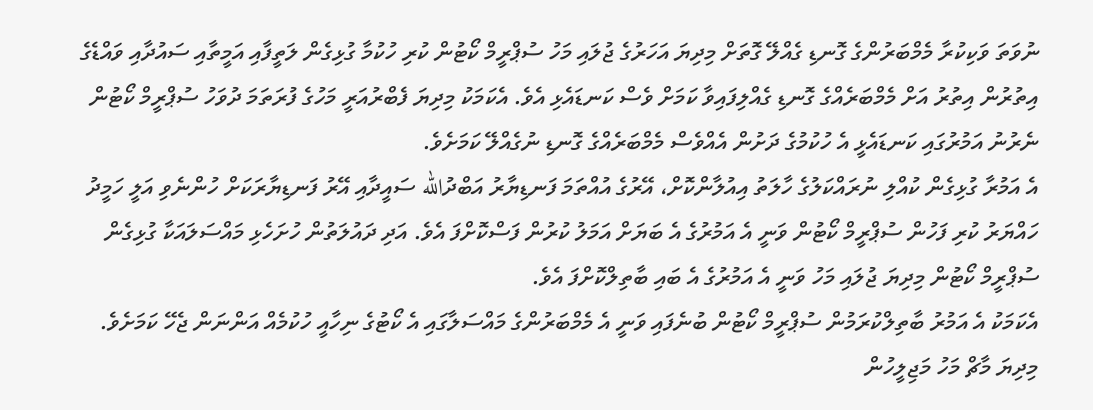ނުވަތަ ވަކިކުރާ މެމްބަރުންގެ ގޮނޑި ގެއްލޭ ގޮތަށް މިދިޔަ އަހަރުގެ ޖުލައި މަހު ސުޕްރީމް ކޯޓުން ކުރި ހުކުމާ ގުޅިގެން ލަތީފާއި އަމީތާއި ސައުދާއި ވައްޑެގެ އިތުރުން އިތުރު އަށް މެމްބަރެއްގެ ގޮނޑި ގެއްލިފައިވާ ކަމަށް ވެސް ކަނޑައެޅި އެވެ. އެކަމަކު މިދިޔަ ފެބްރުއަރީ މަހުގެ ފުރަތަމަ ދުވަހު ސުޕްރީމް ކޯޓުން ނެރުނު އަމުރުގައި ކަނޑައެޅީ އެ ހުކުމުގެ ދަށުން އެއްވެސް މެމްބަރެއްގެ ގޮނޑި ނުގެއްލޭ ކަމަށެވެ.
އެ އަމުރާ ގުޅިގެން ކުއްލި ނުރައްކަލުގެ ހާލަތު އިއުލާންކޮށް، އޭރުގެ އުއްތަމަ ފަނޑިޔާރު އަބްދުالله ސައީދާއި އޭރު ފަނޑިޔާރަކަށް ހުންނެވި އަލީ ހަމީދު ހައްޔަރު ކުރި ފަހުން ސުޕްރީމް ކޯޓުން ވަނީ އެ އަމުރުގެ އެ ބަޔަށް އަމަލު ކުރުން ފަސްކޮށްފަ އެވެ. އަދި ދައުލަތުން ހުށަހެޅި މައްސަލައަކާ ގުޅިގެން ސުޕްރީމް ކޯޓުން މިދިޔަ ޖުލައި މަހު ވަނީ އެ އަމުރުގެ އެ ބައި ބާތިލްކޮށްފަ އެވެ.
އެކަމަކު އެ އަމުރު ބާތިލްކުރަމުން ސުޕްރީމް ކޯޓުން ބުނެފައި ވަނީ އެ މެމްބަރުންގެ މައްސަލާގައި އެ ކޯޓުގެ ނިހާއީ ހުކުމެއް އަންނަން ޖެހޭ ކަމަށެވެ.
މިދިޔަ މާޗް މަހު މަޖިލީހުން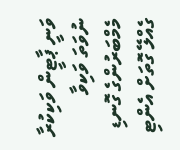ވަނީ ޕާޓީން ވަކިކުރާ ނުވަތަ ވަކިވާ މެމްބަރުންގެ ގޮނޑި ގެއްލޭ ގޮތަށް އެންޓި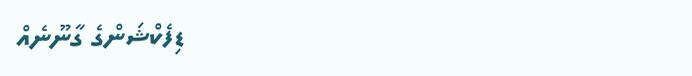ޑިފެކްޝަންގެ ގާނޫނެއް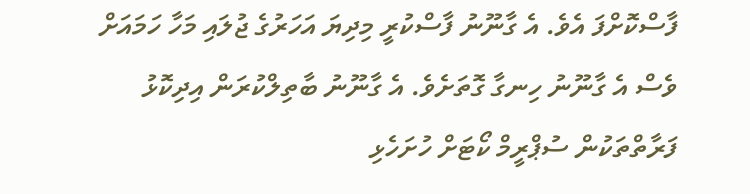ފާސްކޮށްފަ އެވެ. އެ ގާނޫނު ފާސްކުރީ މިދިޔަ އަހަރުގެ ޖުލައި މަހާ ހަމައަށް ވެސް އެ ގާނޫނު ހިނގާ ގޮތަށެވެ. އެ ގާނޫނު ބާތިލްކުރަން އިދިކޮޅު ފަރާތްތަކުން ސުޕްރީމް ކޯޓަށް ހުށަހެޅި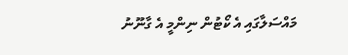މައްސަލާގައި އެ ކޯޓުން ނިންމީ އެ ގާނޫނު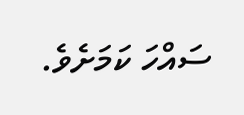ސައްހަ ކަމަށެވެ.